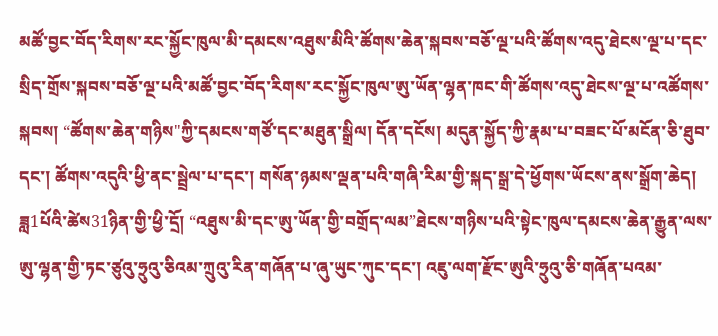མཚོ་བྱང་བོད་རིགས་རང་སྐྱོང་ཁུལ་མི་དམངས་འཐུས་མིའི་ཚོགས་ཆེན་སྐབས་བཅོ་ལྔ་པའི་ཚོགས་འདུ་ཐེངས་ལྔ་པ་དང་སྲིད་གྲོས་སྐབས་བཅོ་ལྔ་པའི་མཚོ་བྱང་བོད་རིགས་རང་སྐྱོང་ཁུལ་ཨུ་ཡོན་ལྷན་ཁང་གི་ཚོགས་འདུ་ཐེངས་ལྔ་པ་འཚོགས་སྐབས། “ཚོགས་ཆེན་གཉིས"ཀྱི་དམངས་གཙོ་དང་མཐུན་སྒྲིལ། དོན་དངོས། མདུན་སྐྱོད་ཀྱི་རྣམ་པ་བཟང་པོ་མངོན་ཅི་ཐུབ་དང་། ཚོགས་འདུའི་ཕྱི་ནང་སྦྲེལ་པ་དང་། གསོན་ཉམས་ལྡན་པའི་གཞི་རིམ་གྱི་སྐད་སྒྲ་དེ་ཕྱོགས་ཡོངས་ནས་སྒྲོག་ཆེད། ཟླ1པོའི་ཚེས31ཉིན་གྱི་ཕྱི་དྲོ། “འཐུས་མི་དང་ཨུ་ཡོན་གྱི་བགྲོད་ལམ”ཐེངས་གཉིས་པའི་སྟེང་ཁུལ་དམངས་ཆེན་རྒྱུན་ལས་ཨུ་ལྷན་གྱི་ཏང་ཙུའུ་ཧྲུའུ་ཅིའམ་ཀྲུའུ་རིན་གཞོན་པ་ཞུ་ཡུང་ཀུང་དང་། འཇུ་ལག་རྫོང་ཨུའི་ཧྲུའུ་ཅི་གཞོན་པའམ་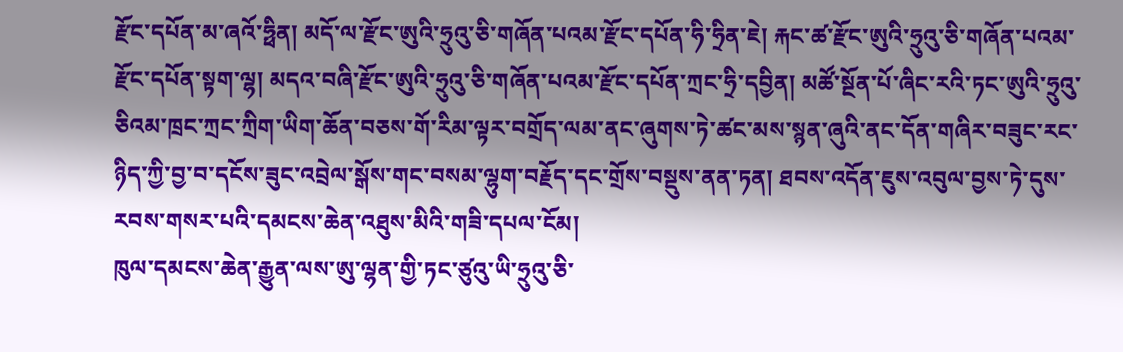རྫོང་དཔོན་མ་ཞའོ་ཧྥིན། མདོ་ལ་རྫོང་ཨུའི་ཧྲུའུ་ཅི་གཞོན་པའམ་རྫོང་དཔོན་ཧི་ཧྲིན་ཇེ། རྐང་ཚ་རྫོང་ཨུའི་ཧྲུའུ་ཅི་གཞོན་པའམ་རྫོང་དཔོན་སྟག་ལྷ། མདའ་བཞི་རྫོང་ཨུའི་ཧྲུའུ་ཅི་གཞོན་པའམ་རྫོང་དཔོན་ཀྲང་ཧྲི་དབྱིན། མཚོ་སྔོན་པོ་ཞིང་རའི་ཏང་ཨུའི་ཧྲུའུ་ཅིའམ་ཁྲང་ཀྲང་ཀྲིག་ཡིག་ཆོན་བཅས་གོ་རིམ་ལྟར་བགྲོད་ལམ་ནང་ཞུགས་ཏེ་ཚང་མས་སྙན་ཞུའི་ནང་དོན་གཞིར་བཟུང་རང་ཉིད་ཀྱི་བྱ་བ་དངོས་ཟུང་འབྲེལ་སྒོས་གང་བསམ་ལྷུག་བརྗོད་དང་གྲོས་བསྡུས་ནན་ཏན། ཐབས་འདོན་ཇུས་འབུལ་བྱས་ཏེ་དུས་རབས་གསར་པའི་དམངས་ཆེན་འཐུས་མིའི་གཟི་དཔལ་ངོམ།
ཁུལ་དམངས་ཆེན་རྒྱུན་ལས་ཨུ་ལྷན་གྱི་ཏང་ཙུའུ་ཡི་ཧྲུའུ་ཅི་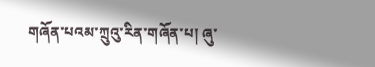གཞོན་པའམ་ཀྲུའུ་རིན་གཞོན་པ། ཞུ་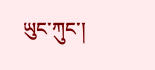ཡུང་ཀུང་།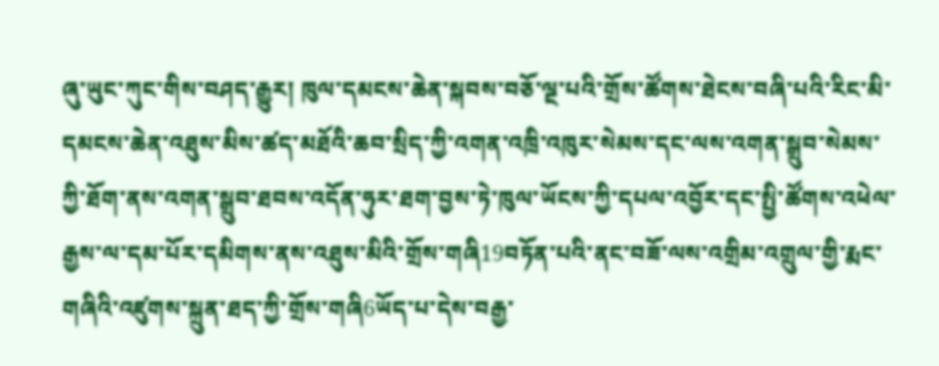ཞུ་ཡུང་ཀུང་གིས་བཤད་རྒྱུར། ཁུལ་དམངས་ཆེན་སྐབས་བཅོ་ལྔ་པའི་གྲོས་ཚོགས་ཐེངས་བཞི་པའི་རིང་མི་དམངས་ཆེན་འཐུས་མིས་ཚད་མཐོའི་ཆབ་སྲིད་ཀྱི་འགན་འཁྲི་འཁུར་སེམས་དང་ལས་འགན་སྒྲུབ་སེམས་ཀྱི་ཐོག་ནས་འགན་སྒྲུབ་ཐབས་འདོན་ཧུར་ཐག་བྱས་ཏེ་ཁུལ་ཡོངས་ཀྱི་དཔལ་འབྱོར་དང་སྤྱི་ཚོགས་འཕེལ་རྒྱས་ལ་དམ་པོར་དམིགས་ནས་འཐུས་མིའི་གྲོས་གཞི19བཏོན་པའི་ནང་བཟོ་ལས་འགྲིམ་འགྲུལ་གྱི་རྨང་གཞིའི་འཛུགས་སྐྲུན་ཐད་ཀྱི་གྲོས་གཞི6ཡོད་པ་དེས་བརྒྱ་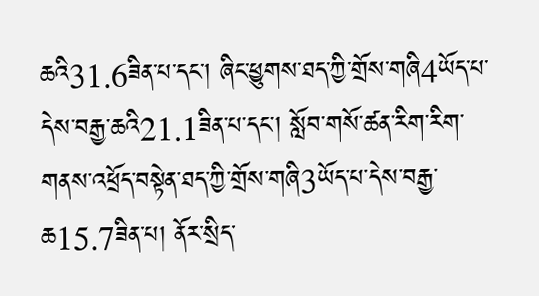ཆའི31.6ཟིན་པ་དང་། ཞིང་ཕྱུགས་ཐད་ཀྱི་གྲོས་གཞི4ཡོད་པ་དེས་བརྒྱ་ཆའི21.1ཟིན་པ་དང་། སློབ་གསོ་ཚན་རིག་རིག་གནས་འཕྲོད་བསྟེན་ཐད་ཀྱི་གྲོས་གཞི3ཡོད་པ་དེས་བརྒྱ་ཆ15.7ཟིན་པ། ནོར་སྲིད་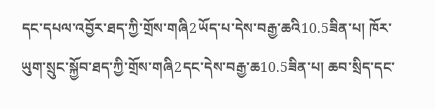དང་དཔལ་འབྱོར་ཐད་ཀྱི་གྲོས་གཞི2ཡོད་པ་དེས་བརྒྱ་ཆའི10.5ཟིན་པ། ཁོར་ཡུག་སྲུང་སྐྱོབ་ཐད་ཀྱི་གྲོས་གཞི2དང་དེས་བརྒྱ་ཆ10.5ཟིན་པ། ཆབ་སྲིད་དང་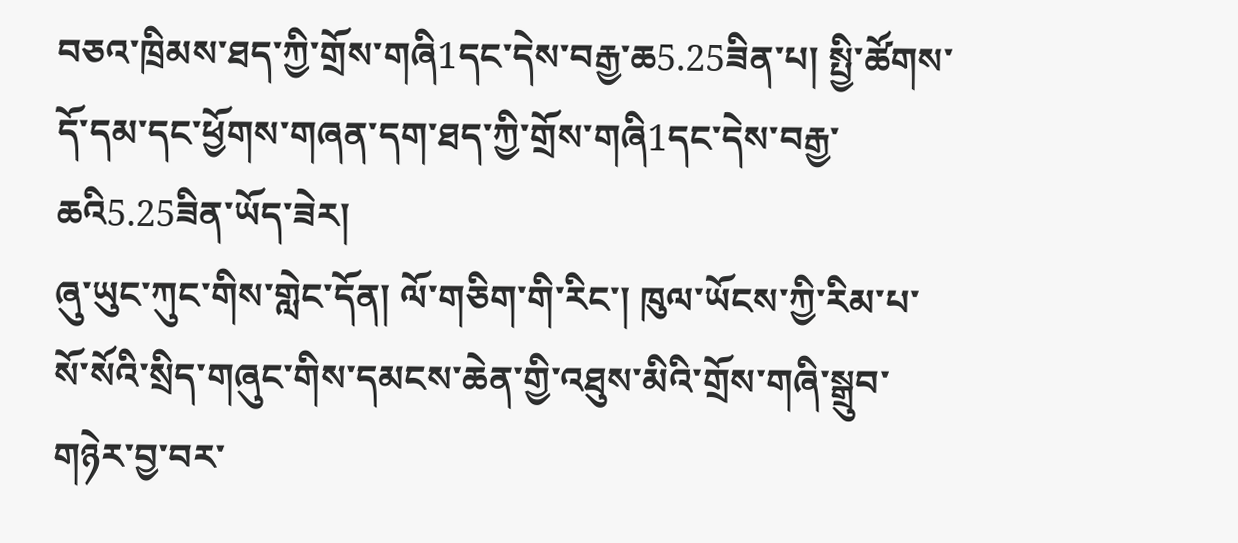བཅའ་ཁྲིམས་ཐད་ཀྱི་གྲོས་གཞི1དང་དེས་བརྒྱ་ཆ5.25ཟིན་པ། སྤྱི་ཚོགས་དོ་དམ་དང་ཕྱོགས་གཞན་དག་ཐད་ཀྱི་གྲོས་གཞི1དང་དེས་བརྒྱ་ཆའི5.25ཟིན་ཡོད་ཟེར།
ཞུ་ཡུང་ཀུང་གིས་གླེང་དོན། ལོ་གཅིག་གི་རིང་། ཁུལ་ཡོངས་ཀྱི་རིམ་པ་སོ་སོའི་སྲིད་གཞུང་གིས་དམངས་ཆེན་གྱི་འཐུས་མིའི་གྲོས་གཞི་སྒྲུབ་གཉེར་བྱ་བར་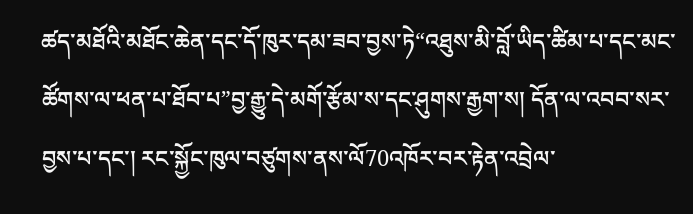ཚད་མཐོའི་མཐོང་ཆེན་དང་དོ་ཁུར་དམ་ཟབ་བྱས་ཏེ“འཐུས་མི་བློ་ཡིད་ཚིམ་པ་དང་མང་ཚོགས་ལ་ཕན་པ་ཐོབ་པ”བྱ་རྒྱུ་དེ་མགོ་རྩོམ་ས་དང་ཤུགས་རྒྱག་ས། དོན་ལ་འབབ་སར་བྱས་པ་དང་། རང་སྐྱོང་ཁུལ་བཙུགས་ནས་ལོ70འཁོར་བར་རྟེན་འབྲེལ་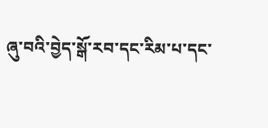ཞུ་བའི་བྱེད་སྒོ་རབ་དང་རིམ་པ་དང་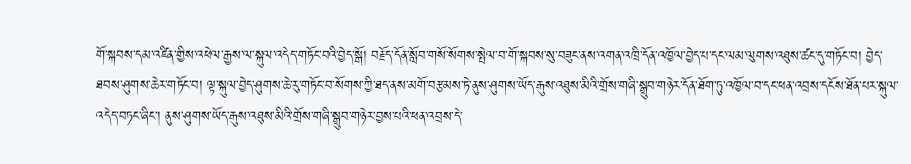གོ་སྐབས་དམ་འཛིན་གྱིས་འཕེལ་རྒྱས་ལ་སྐུལ་འདེད་གཏོང་བའི་བྱེད་སྒོ། བརྗོད་དོན་སློབ་གསོ་སོགས་སྤེལ་བ་གོ་སྐབས་སུ་བཟུང་ནས་འགན་འཁྲི་དོན་འཁྱོལ་བྱེད་པ་དང་ལམ་ལུགས་འཐུས་ཚང་དུ་གཏོང་བ། བྱེད་ཐབས་ཤུགས་ཆེར་གཏོང་བ། ལྟ་སྐུལ་བྱེད་ཤུགས་ཆེ་རུ་གཏོང་བ་སོགས་ཀྱི་ཐད་ནས་མགོ་བརྩམས་ཏེ་ནུས་ཤུགས་ཡོད་རྒུས་འཐུས་མིའི་གྲོས་གཞི་སྒྲུབ་གཉེར་དོན་ཐོག་ཏུ་འཁྱོལ་བ་དང་ཕན་འབྲས་དངོས་ཐོན་པར་སྐུལ་འདེད་བཏང་ཞིང་། ནུས་ཤུགས་ཡོད་རྒུས་འཐུས་མིའི་གྲོས་གཞི་སྒྲུབ་གཉེར་བྱས་པའི་ཕན་འབྲས་དེ་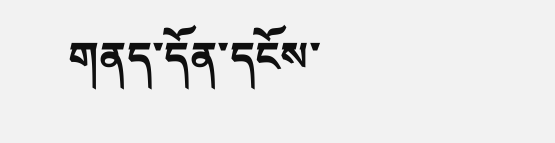གནད་དོན་དངོས་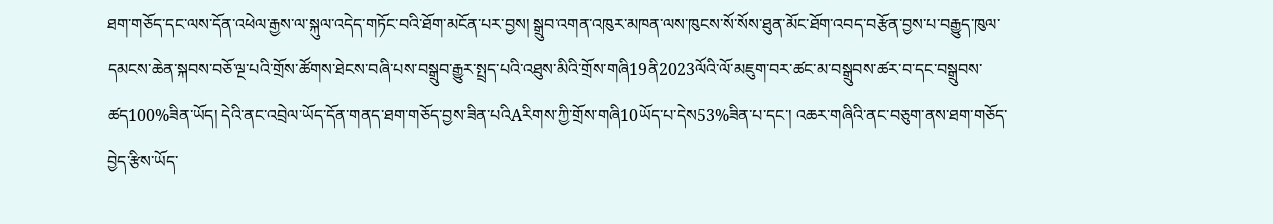ཐག་གཅོད་དང་ལས་དོན་འཕེལ་རྒྱས་ལ་སྐུལ་འདེད་གཏོང་བའི་ཐོག་མངོན་པར་བྱས། སྒྲུབ་འགན་འཁུར་མཁན་ལས་ཁུངས་སོ་སོས་ཐུན་མོང་ཐོག་འབད་བརྩོན་བྱས་པ་བརྒྱུད་ཁུལ་དམངས་ཆེན་སྐབས་བཅོ་ལྔ་པའི་གྲོས་ཚོགས་ཐེངས་བཞི་པས་བསྒྲུབ་རྒྱུར་སྤྲད་པའི་འཐུས་མིའི་གྲོས་གཞི19ནི2023ལོའི་ལོ་མཇུག་བར་ཚང་མ་བསྒྲུབས་ཚར་བ་དང་བསྒྲུབས་ཚད100%ཟིན་ཡོད། དེའི་ནང་འབྲེལ་ཡོད་དོན་གནད་ཐག་གཅོད་བྱས་ཟིན་པའིAརིགས་ཀྱི་གྲོས་གཞི10ཡོད་པ་དེས53%ཟིན་པ་དང་། འཆར་གཞིའི་ནང་བཅུག་ནས་ཐག་གཅོད་བྱེད་རྩིས་ཡོད་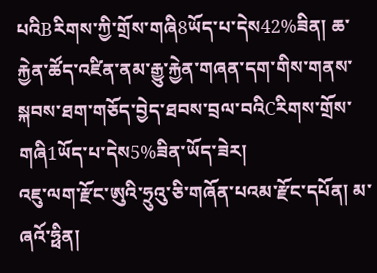པའིBརིགས་ཀྱི་གྲོས་གཞི8ཡོད་པ་དེས42%ཟིན། ཆ་རྐྱེན་ཚོད་འཛིན་ནམ་རྒྱུ་རྐྱེན་གཞན་དག་གིས་གནས་སྐབས་ཐག་གཅོད་བྱེད་ཐབས་བྲལ་བའིCརིགས་གྲོས་གཞི1ཡོད་པ་དེས5%ཟིན་ཡོད་ཟེར།
འཇུ་ལག་རྫོང་ཨུའི་ཧྲུའུ་ཅི་གཞོན་པའམ་རྫོང་དཔོན། མ་ཞའོ་ཧྥིན།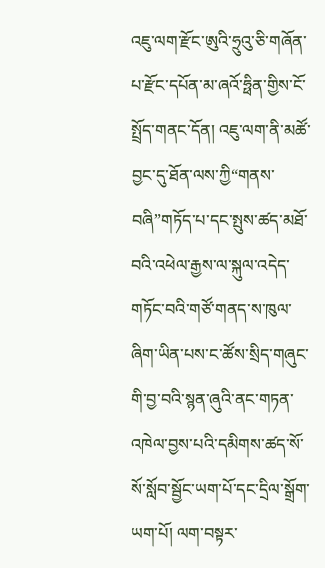འཇུ་ལག་རྫོང་ཨུའི་ཧྲུའུ་ཅི་གཞོན་པ་རྫོང་དཔོན་མ་ཞའོ་ཧྥིན་གྱིས་ངོ་སྤྲོད་གནང་དོན། འཇུ་ལག་ནི་མཚོ་བྱང་དུ་ཐོན་ལས་ཀྱི“གནས་བཞི”གཏོད་པ་དང་སྤུས་ཚད་མཐོ་བའི་འཕེལ་རྒྱས་ལ་སྐུལ་འདེད་གཏོང་བའི་གཙོ་གནད་ས་ཁུལ་ཞིག་ཡིན་པས་ང་ཚོས་སྲིད་གཞུང་གི་བྱ་བའི་སྙན་ཞུའི་ནང་གཏན་འཁེལ་བྱས་པའི་དམིགས་ཚད་སོ་སོ་སློབ་སྦྱོང་ཡག་པོ་དང་དྲིལ་སྒྲོག་ཡག་པོ། ལག་བསྟར་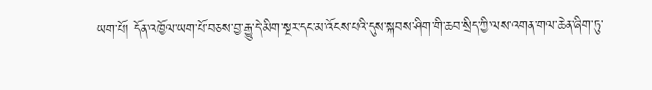ཡག་པོ། དོན་འཁྱོལ་ཡག་པོ་བཅས་བྱ་རྒྱུ་དེ་མིག་སྔར་དང་མ་འོངས་པའི་དུས་སྐབས་ཤིག་གི་ཆབ་སྲིད་ཀྱི་ལས་འགན་གལ་ཆེན་ཞིག་ཏུ་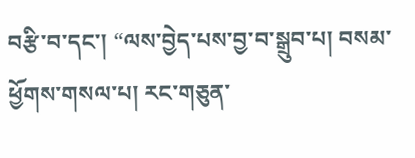བརྩི་བ་དང་། “ལས་བྱེད་པས་བྱ་བ་སྒྲུབ་པ། བསམ་ཕྱོགས་གསལ་པ། རང་གཅུན་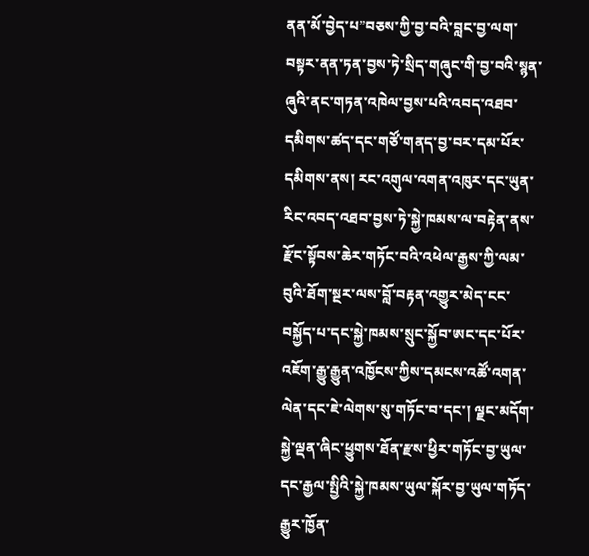ནན་མོ་བྱེད་པ”བཅས་ཀྱི་བྱ་བའི་བླང་བྱ་ལག་བསྟར་ནན་ཏན་བྱས་ཏེ་སྲིད་གཞུང་གི་བྱ་བའི་སྙན་ཞུའི་ནང་གཏན་འཁེལ་བྱས་པའི་འབད་འཐབ་དམིགས་ཚད་དང་གཙོ་གནད་བྱ་བར་དམ་པོར་དམིགས་ནས། རང་འགུལ་འགན་འཁུར་དང་ཡུན་རིང་འབད་འཐབ་བྱས་ཏེ་སྐྱེ་ཁམས་ལ་བརྟེན་ནས་རྫོང་སྟོབས་ཆེར་གཏོང་བའི་འཕེལ་རྒྱས་ཀྱི་ལམ་བུའི་ཐོག་སྔར་ལས་བློ་བརྟན་འགྱུར་མེད་ངང་བསྐྱོད་པ་དང་སྐྱེ་ཁམས་སྲུང་སྐྱོབ་ཨང་དང་པོར་འཇོག་རྒྱུ་རྒྱུན་འཁྱོངས་ཀྱིས་དམངས་འཚོ་འགན་ལེན་དང་ཇེ་ལེགས་སུ་གཏོང་བ་དང་། ལྗང་མདོག་སྐྱེ་ལྡན་ཞིང་ཕྱུགས་ཐོན་རྫས་ཕྱིར་གཏོང་བྱ་ཡུལ་དང་རྒྱལ་སྤྱིའི་སྐྱེ་ཁམས་ཡུལ་སྐོར་བྱ་ཡུལ་གཏོད་རྒྱུར་ཁྱོན་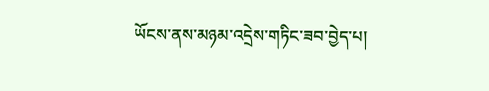ཡོངས་ནས་མཉམ་འདྲེས་གཏིང་ཟབ་བྱེད་པ།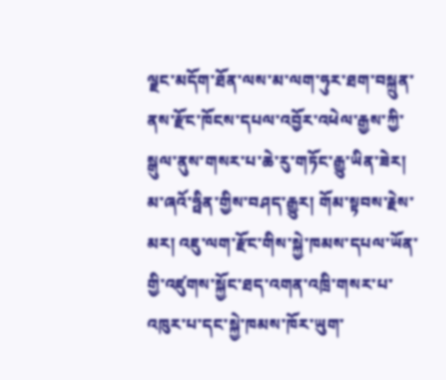ལྗང་མདོག་ཐོན་ལས་མ་ལག་ཧུར་ཐག་བསྐྲུན་ནས་རྫོང་ཁོངས་དཔལ་འབྱོར་འཕེལ་རྒྱས་ཀྱི་སྒུལ་ནུས་གསར་པ་ཆེ་རུ་གཏོང་རྒྱུ་ཡིན་ཟེར།
མ་ཞའོ་ཧྥིན་གྱིས་བཤད་རྒྱུར། གོམ་སྟབས་རྗེས་མར། འཇུ་ལག་རྫོང་གིས་སྐྱེ་ཁམས་དཔལ་ཡོན་གྱི་འཛུགས་སྐྱོང་ཐད་འགན་འཁྲི་གསར་པ་འཁུར་པ་དང་སྐྱེ་ཁམས་ཁོར་ཡུག་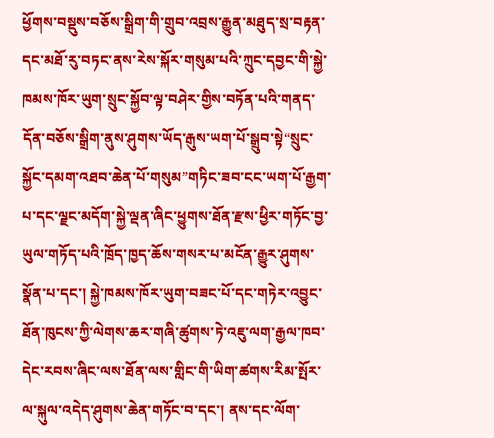ཕྱོགས་བསྡུས་བཅོས་སྒྲིག་གི་གྲུབ་འབྲས་རྒྱུན་མཐུད་སྲ་བརྟན་དང་མཐོ་རུ་བཏང་ནས་རེས་སྐོར་གསུམ་པའི་ཀྲུང་དབྱང་གི་སྐྱེ་ཁམས་ཁོར་ཡུག་སྲུང་སྐྱོབ་ལྟ་བཤེར་གྱིས་བཏོན་པའི་གནད་དོན་བཅོས་སྒྲིག་ནུས་ཤུགས་ཡོད་རྒུས་ཡག་པོ་སྒྲུབ་སྟེ“སྲུང་སྐྱོང་དམག་འཐབ་ཆེན་པོ་གསུམ”གཏིང་ཟབ་ངང་ཡག་པོ་རྒྱག་པ་དང་ལྗང་མདོག་སྐྱེ་ལྡན་ཞིང་ཕྱུགས་ཐོན་རྫས་ཕྱིར་གཏོང་བྱ་ཡུལ་གཏོད་པའི་ཁྲོད་ཁྱད་ཆོས་གསར་པ་མངོན་རྒྱུར་ཤུགས་སྣོན་པ་དང་། སྐྱེ་ཁམས་ཁོར་ཡུག་བཟང་པོ་དང་གཏེར་འབྱུང་ཐོན་ཁུངས་ཀྱི་ལེགས་ཆར་གཞི་ཚུགས་ཏེ་འཇུ་ལག་རྒྱལ་ཁབ་དེང་རབས་ཞིང་ལས་ཐོན་ལས་གླིང་གི་ཡིག་ཚགས་རིམ་སྤོར་ལ་སྐུལ་འདེད་ཤུགས་ཆེན་གཏོང་བ་དང་། ནས་དང་ལོག་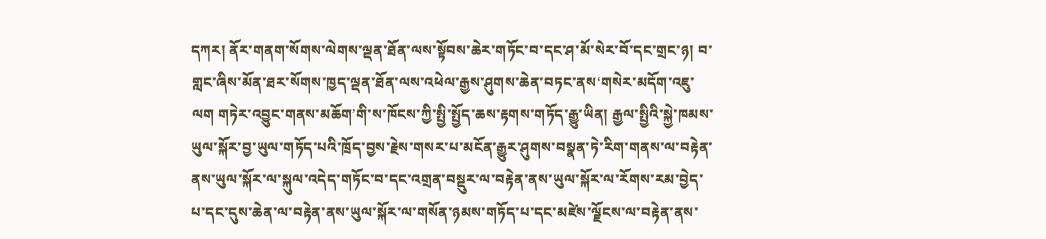དཀར། ནོར་གནག་སོགས་ལེགས་ལྡན་ཐོན་ལས་སྟོབས་ཆེར་གཏོང་བ་དང་ཤ་མོ་སེར་བོ་དང་གྲང་ཉ། བ་གླང་ཞིས་མོན་ཐར་སོགས་ཁྱད་ལྡན་ཐོན་ལས་འཕེལ་རྒྱས་ཤུགས་ཆེན་བཏང་ནས‘གསེར་མདོག་འཇུ་ལག གཏེར་འབྱུང་གནས་མཆོག’གི་ས་ཁོངས་ཀྱི་སྤྱི་སྤྱོད་ཆས་རྟགས་གཏོད་རྒྱུ་ཡིན། རྒྱལ་སྤྱིའི་སྐྱེ་ཁམས་ཡུལ་སྐོར་བྱ་ཡུལ་གཏོད་པའི་ཁྲོད་བྱས་རྗེས་གསར་པ་མངོན་རྒྱུར་ཤུགས་བསྣན་ཏེ་རིག་གནས་ལ་བརྟེན་ནས་ཡུལ་སྐོར་ལ་སྐུལ་འདེད་གཏོང་བ་དང་འགྲན་བསྡུར་ལ་བརྟེན་ནས་ཡུལ་སྐོར་ལ་རོགས་རམ་བྱེད་པ་དང་དུས་ཆེན་ལ་བརྟེན་ནས་ཡུལ་སྐོར་ལ་གསོན་ཉམས་གཏོད་པ་དང་མཛེས་ལྗོངས་ལ་བརྟེན་ནས་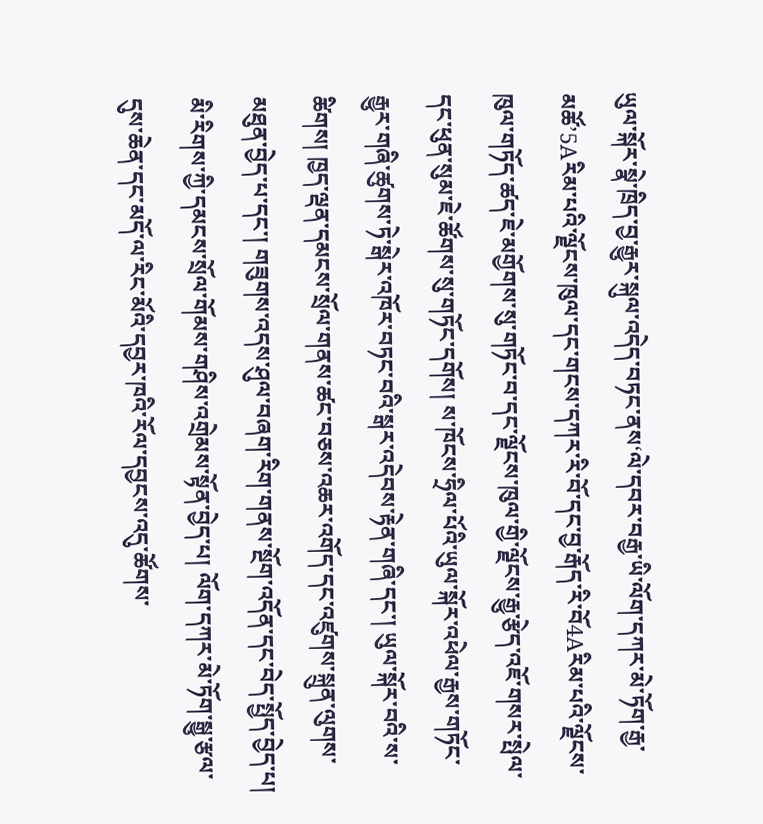ཡུལ་སྐོར་སྣེ་ཁྲིད་བྱ་རྒྱུར་སྐུལ་འདེད་བཏང་ནས‘ལེ་དབར་བརྒྱ་ཡི་ལོག་དཀར་མེ་ཏོག་རྒྱ་མཚོ’5Aརིམ་པའི་ལྗོངས་ཁུལ་དང་གངས་དཀར་རི་བོ་དང་བྱ་རྒོད་རི་བོ4Aརིམ་པའི་ལྗོངས་ཁུལ་གཏོད་ཚད་ཇེ་མགྱོགས་སུ་གཏོང་བ་དང་ལྗོངས་ཁུལ་གྱི་ལྗོངས་རྒྱུ་རྩེད་འཇོ་གསར་སྤེལ་དང་ཕུན་སུམ་ཇེ་ཚོགས་སུ་གཏོང་དགོས། ས་ཁོངས་ཧྲིལ་པོའི་ཡུལ་སྐོར་འཕེལ་རྒྱས་གཏོང་རྒྱུར་གཞི་ཚུགས་ཏེ་སྒེར་འཁོར་བཏང་བའི་སྒར་འདེབས་རྟེན་གཞི་དང་། ཡུལ་སྐོར་བའི་ས་ཚིགས། ཁྱད་ལྡན་དམངས་སྲོལ་གནས་ཚང་བཅས་འཆར་འགོད་དང་འཛུགས་སྐྲུན་ལུགས་མཐུན་བྱེད་པ་དང་། གཟུགས་འདས་ཤུལ་བཞག་རིག་གནས་སྔོག་འདོན་དང་བེད་སྤྱོད་བྱེད་པ། མི་རིགས་ཀྱི་དམངས་སྲོལ་གོམས་གཤིས་འགྲེམས་སྟོན་བྱེད་པ། ལོག་དཀར་མེ་ཏོག་སྒྱུ་རྩལ་དུས་ཆེན་དང་མདོ་ལ་རིང་མོའི་དབྱར་ཁའི་རོལ་དབྱངས་འདུ་ཚོགས་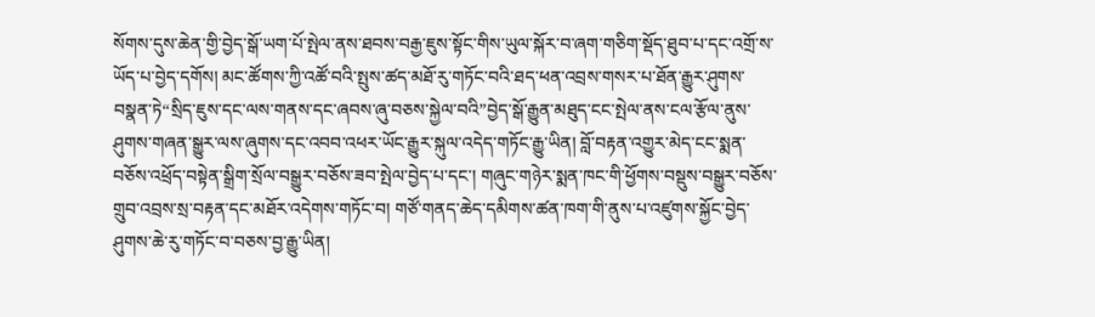སོགས་དུས་ཆེན་གྱི་བྱེད་སྒོ་ཡག་པོ་སྤེལ་ནས་ཐབས་བརྒྱ་ཇུས་སྟོང་གིས་ཡུལ་སྐོར་བ་ཞག་གཅིག་སྡོད་ཐུབ་པ་དང་འགྲོ་ས་ཡོད་པ་བྱེད་དགོས། མང་ཚོགས་ཀྱི་འཚོ་བའི་སྤུས་ཚད་མཐོ་རུ་གཏོང་བའི་ཐད་ཕན་འབྲས་གསར་པ་ཐོན་རྒྱུར་ཤུགས་བསྣན་ཏེ“སྲིད་ཇུས་དང་ལས་གནས་དང་ཞབས་ཞུ་བཅས་སྐྱེལ་བའི”བྱེད་སྒོ་རྒྱུན་མཐུད་ངང་སྤེལ་ནས་ངལ་རྩོལ་ནུས་ཤུགས་གཞན་སྒྱུར་ལས་ཞུགས་དང་འབབ་འཕར་ཡོང་རྒྱུར་སྐུལ་འདེད་གཏོང་རྒྱུ་ཡིན། བློ་བརྟན་འགྱུར་མེད་ངང་སྨན་བཅོས་འཕྲོད་བསྟེན་སྒྲིག་སྲོལ་བསྒྱུར་བཅོས་ཟབ་སྤེལ་བྱེད་པ་དང་། གཞུང་གཉེར་སྨན་ཁང་གི་ཕྱོགས་བསྡུས་བསྒྱུར་བཅོས་གྲུབ་འབྲས་སྲ་བརྟན་དང་མཐོར་འདེགས་གཏོང་བ། གཙོ་གནད་ཆེད་དམིགས་ཚན་ཁག་གི་ནུས་པ་འཛུགས་སྐྱོང་བྱེད་ཤུགས་ཆེ་རུ་གཏོང་བ་བཅས་བྱ་རྒྱུ་ཡིན།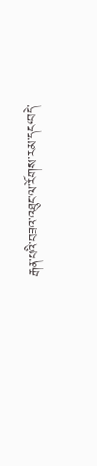རྒན་པའི་བཟའ་འཐུང་ལ་རོགས་རམ་དང‘བདེ་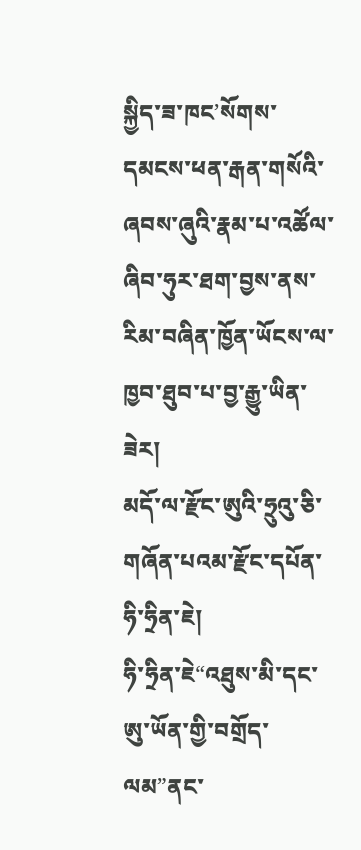སྐྱིད་ཟ་ཁང’སོགས་དམངས་ཕན་རྒན་གསོའི་ཞབས་ཞུའི་རྣམ་པ་འཚོལ་ཞིབ་ཧུར་ཐག་བྱས་ནས་རིམ་བཞིན་ཁྱོན་ཡོངས་ལ་ཁྱབ་ཐུབ་པ་བྱ་རྒྱུ་ཡིན་ཟེར།
མདོ་ལ་རྫོང་ཨུའི་ཧྲུའུ་ཅི་གཞོན་པའམ་རྫོང་དཔོན་ཧི་ཧྲིན་ཇེ།
ཧི་ཧྲིན་ཇེ“འཐུས་མི་དང་ཨུ་ཡོན་གྱི་བགྲོད་ལམ”ནང་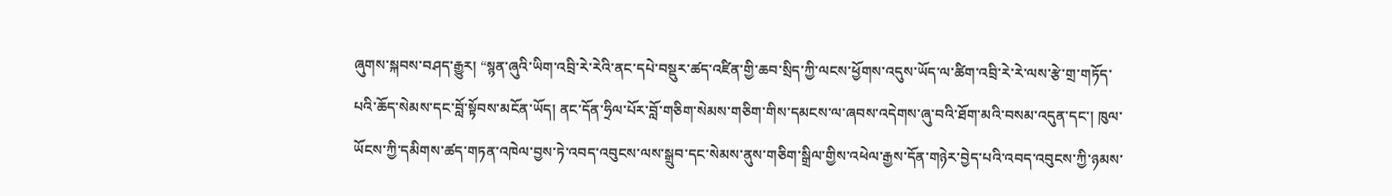ཞུགས་སྐབས་བཤད་རྒྱུར། “སྙན་ཞུའི་ཡིག་འབྲི་རེ་རེའི་ནང་དཔེ་བསྡུར་ཚད་འཛིན་གྱི་ཆབ་སྲིད་ཀྱི་ལངས་ཕྱོགས་འདུས་ཡོད་ལ་ཚིག་འབྲི་རེ་རེ་ལས་རྩེ་གྲ་གཏོད་པའི་ཆོད་སེམས་དང་བློ་སྟོབས་མངོན་ཡོད། ནང་དོན་ཧྲིལ་པོར་བློ་གཅིག་སེམས་གཅིག་གིས་དམངས་ལ་ཞབས་འདེགས་ཞུ་བའི་ཐོག་མའི་བསམ་འདུན་དང་། ཁུལ་ཡོངས་ཀྱི་དམིགས་ཚད་གཏན་འཁེལ་བྱས་ཏེ་འབད་འབུངས་ལས་སྒྲུབ་དང་སེམས་ནུས་གཅིག་སྒྲིལ་གྱིས་འཕེལ་རྒྱས་དོན་གཉེར་བྱེད་པའི་འབད་འབུངས་ཀྱི་ཉམས་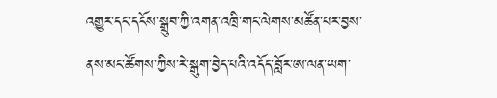འགྱུར་དང་དངོས་སྒྲུབ་ཀྱི་འགན་འཁྲི་གང་ལེགས་མཚོན་པར་བྱས་ནས་མང་ཚོགས་ཀྱིས་རེ་སྒུག་བྱེད་པའི་འདོད་བློར་ཨ་ལན་ཡག་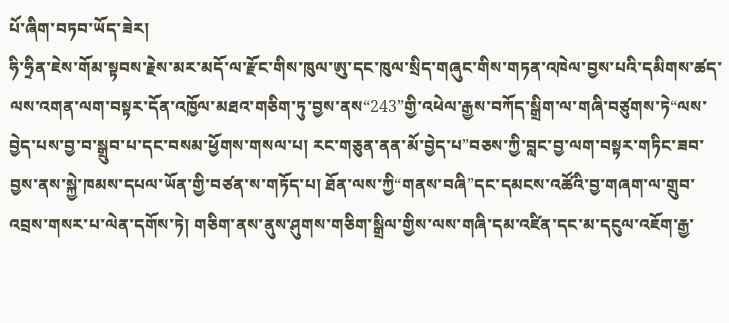པོ་ཞིག་བཏབ་ཡོད་ཟེར།
ཧི་ཧྲིན་ཇེས་གོམ་སྟབས་རྗེས་མར་མདོ་ལ་རྫོང་གིས་ཁུལ་ཨུ་དང་ཁུལ་སྲིད་གཞུང་གིས་གཏན་འཁེལ་བྱས་པའི་དམིགས་ཚད་ལས་འགན་ལག་བསྟར་དོན་འཁྱོལ་མཐའ་གཅིག་ཏུ་བྱས་ནས“243”གྱི་འཕེལ་རྒྱས་བཀོད་སྒྲིག་ལ་གཞི་བཙུགས་ཏེ“ལས་བྱེད་པས་བྱ་བ་སྒྲུབ་པ་དང་བསམ་ཕྱོགས་གསལ་པ། རང་གཅུན་ནན་མོ་བྱེད་པ”བཅས་ཀྱི་བླང་བྱ་ལག་བསྟར་གཏིང་ཟབ་བྱས་ནས་སྐྱེ་ཁམས་དཔལ་ཡོན་གྱི་བཙན་ས་གཏོད་པ། ཐོན་ལས་ཀྱི“གནས་བཞི”དང་དམངས་འཚོའི་བྱ་གཞག་ལ་གྲུབ་འབྲས་གསར་པ་ལེན་དགོས་ཏེ། གཅིག་ནས་ནུས་ཤུགས་གཅིག་སྒྲིལ་གྱིས་ལས་གཞི་དམ་འཛིན་དང་མ་དངུལ་འཇོག་རྒྱ་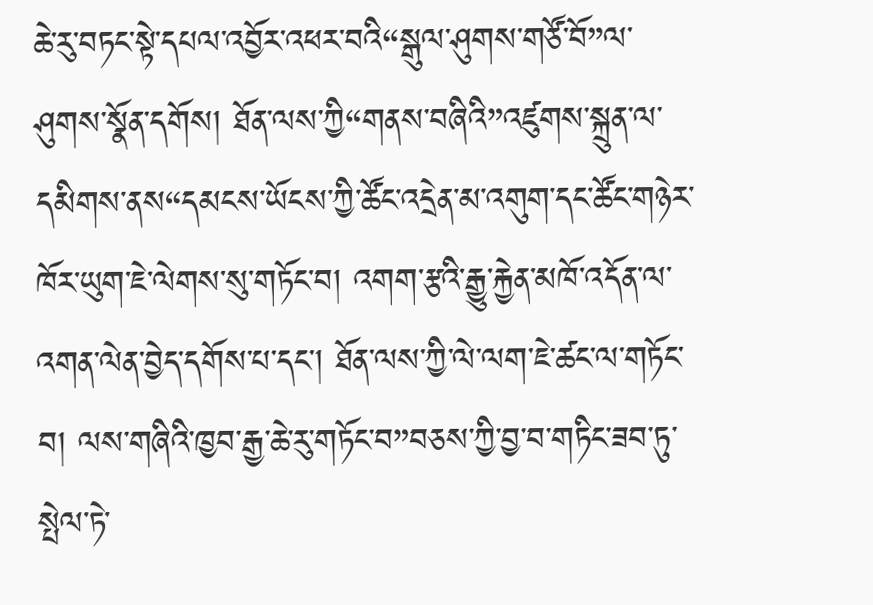ཆེ་རུ་བཏང་སྟེ་དཔལ་འབྱོར་འཕར་བའི“སྒུལ་ཤུགས་གཙོ་བོ”ལ་ཤུགས་སྣོན་དགོས། ཐོན་ལས་ཀྱི“གནས་བཞིའི”འཛུགས་སྐྲུན་ལ་དམིགས་ནས“དམངས་ཡོངས་ཀྱི་ཚོང་འདྲེན་མ་འགུག་དང་ཚོང་གཉེར་ཁོར་ཡུག་ཇེ་ལེགས་སུ་གཏོང་བ། འགག་རྩའི་རྒྱུ་རྐྱེན་མཁོ་འདོན་ལ་འགན་ལེན་བྱེད་དགོས་པ་དང་། ཐོན་ལས་ཀྱི་ལེ་ལག་ཇེ་ཚང་ལ་གཏོང་བ། ལས་གཞིའི་ཁྱབ་རྒྱ་ཆེ་རུ་གཏོང་བ”བཅས་ཀྱི་བྱ་བ་གཏིང་ཟབ་ཏུ་སྤེལ་ཏེ་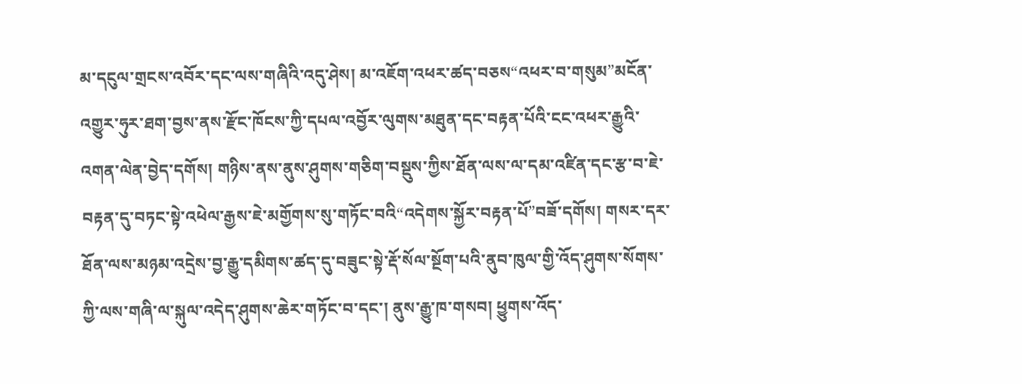མ་དངུལ་གྲངས་འབོར་དང་ལས་གཞིའི་འདུ་ཤེས། མ་འཇོག་འཕར་ཚད་བཅས“འཕར་བ་གསུམ”མངོན་འགྱུར་ཧུར་ཐག་བྱས་ནས་རྫོང་ཁོངས་ཀྱི་དཔལ་འབྱོར་ལུགས་མཐུན་དང་བརྟན་པོའི་ངང་འཕར་རྒྱུའི་འགན་ལེན་བྱེད་དགོས། གཉིས་ནས་ནུས་ཤུགས་གཅིག་བསྡུས་ཀྱིས་ཐོན་ལས་ལ་དམ་འཛིན་དང་རྩ་བ་ཇེ་བརྟན་དུ་བཏང་སྟེ་འཕེལ་རྒྱས་ཇེ་མགྱོགས་སུ་གཏོང་བའི“འདེགས་སྐྱོར་བརྟན་པོ”བཟོ་དགོས། གསར་དར་ཐོན་ལས་མཉམ་འདྲེས་བྱ་རྒྱུ་དམིགས་ཚད་དུ་བཟུང་སྟེ་རྡོ་སོལ་སྔོག་པའི་ནུབ་ཁུལ་གྱི་འོད་ཤུགས་སོགས་ཀྱི་ལས་གཞི་ལ་སྐུལ་འདེད་ཤུགས་ཆེར་གཏོང་བ་དང་། ནུས་རྒྱུ་ཁ་གསབ། ཕྱུགས་འོད་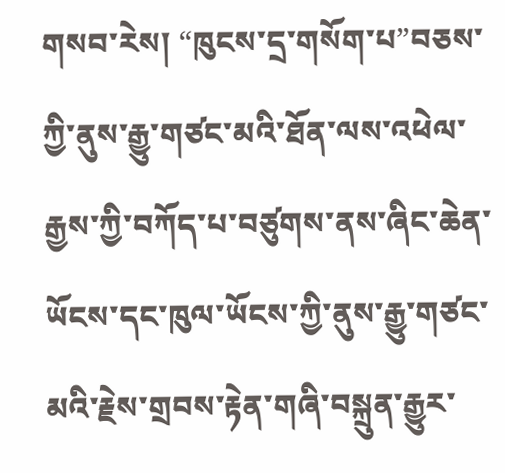གསབ་རེས། “ཁུངས་དྲ་གསོག་པ”བཅས་ཀྱི་ནུས་རྒྱུ་གཙང་མའི་ཐོན་ལས་འཕེལ་རྒྱས་ཀྱི་བཀོད་པ་བཙུགས་ནས་ཞིང་ཆེན་ཡོངས་དང་ཁུལ་ཡོངས་ཀྱི་ནུས་རྒྱུ་གཙང་མའི་རྗེས་གྲབས་རྟེན་གཞི་བསྐྲུན་རྒྱུར་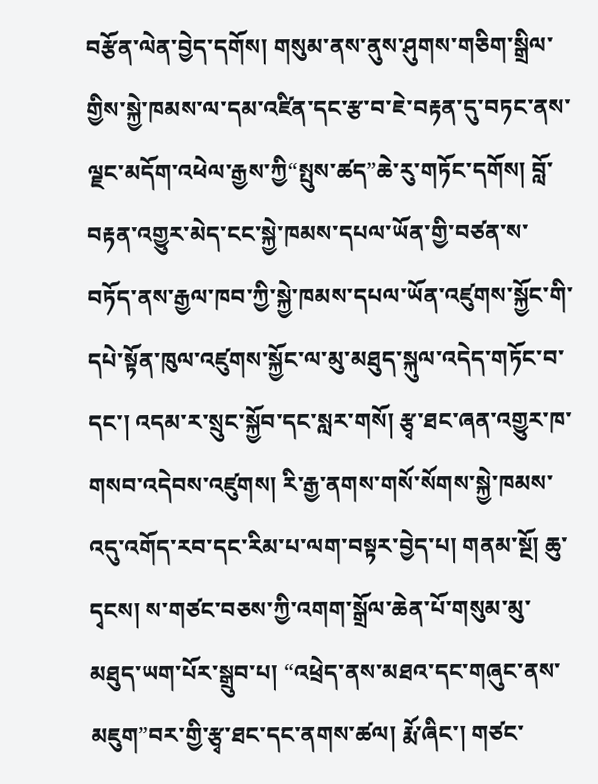བརྩོན་ལེན་བྱེད་དགོས། གསུམ་ནས་ནུས་ཤུགས་གཅིག་སྒྲིལ་གྱིས་སྐྱེ་ཁམས་ལ་དམ་འཛིན་དང་རྩ་བ་ཇེ་བརྟན་དུ་བཏང་ནས་ལྗང་མདོག་འཕེལ་རྒྱས་ཀྱི“སྤུས་ཚད”ཆེ་རུ་གཏོང་དགོས། བློ་བརྟན་འགྱུར་མེད་ངང་སྐྱེ་ཁམས་དཔལ་ཡོན་གྱི་བཙན་ས་བཏོད་ནས་རྒྱལ་ཁབ་ཀྱི་སྐྱེ་ཁམས་དཔལ་ཡོན་འཛུགས་སྐྱོང་གི་དཔེ་སྟོན་ཁུལ་འཛུགས་སྐྱོང་ལ་མུ་མཐུད་སྐུལ་འདེད་གཏོང་བ་དང་། འདམ་ར་སྲུང་སྐྱོབ་དང་སླར་གསོ། རྩྭ་ཐང་ཞན་འགྱུར་ཁ་གསབ་འདེབས་འཛུགས། རི་རྒྱ་ནགས་གསོ་སོགས་སྐྱེ་ཁམས་འདུ་འགོད་རབ་དང་རིམ་པ་ལག་བསྟར་བྱེད་པ། གནམ་སྔོ། ཆུ་དྭངས། ས་གཙང་བཅས་ཀྱི་འགག་སྒྲོལ་ཆེན་པོ་གསུམ་མུ་མཐུད་ཡག་པོར་སྒྲུབ་པ། “འཕྲེད་ནས་མཐའ་དང་གཞུང་ནས་མཇུག”བར་གྱི་རྩྭ་ཐང་དང་ནགས་ཚལ། རྨོ་ཞིང་། གཙང་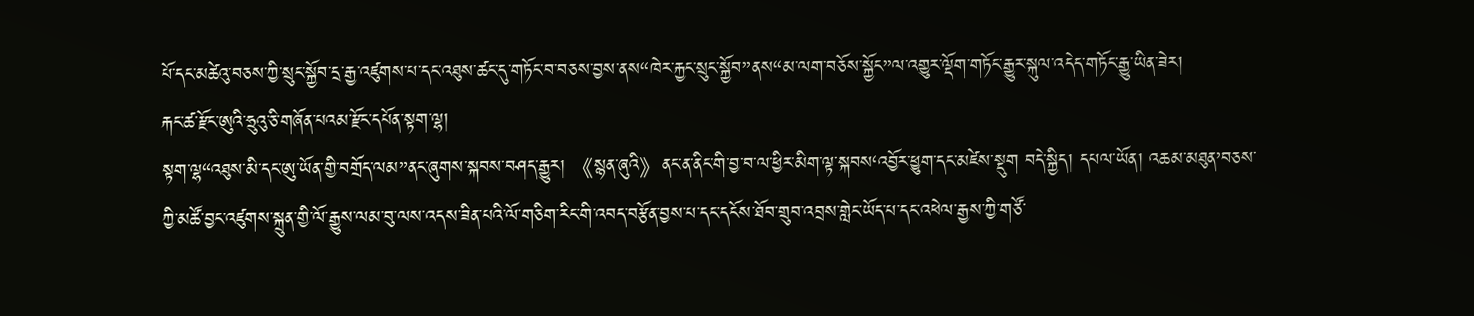པོ་དང་མཚེའུ་བཅས་ཀྱི་སྲུང་སྐྱོབ་དྲ་རྒྱ་འཛུགས་པ་དང་འཐུས་ཚང་དུ་གཏོང་བ་བཅས་བྱས་ནས“ཁེར་རྐྱང་སྲུང་སྐྱོབ”ནས“མ་ལག་བཅོས་སྐྱོང”ལ་འགྱུར་ལྡོག་གཏོང་རྒྱུར་སྐུལ་འདེད་གཏོང་རྒྱུ་ཡིན་ཟེར།
རྐང་ཚ་རྫོང་ཨུའི་ཧྲུའུ་ཅི་གཞོན་པའམ་རྫོང་དཔོན་སྟག་ལྷ།
སྟག་ལྷ“འཐུས་མི་དང་ཨུ་ཡོན་གྱི་བགྲོད་ལམ”ནང་ཞུགས་སྐབས་བཤད་རྒྱུར། 《སྙན་ཞུའི》ནང་ན་ནིང་གི་བྱ་བ་ལ་ཕྱིར་མིག་ལྟ་སྐབས‘འབྱོར་ཕྱུག་དང་མཛེས་སྡུག བདེ་སྐྱིད། དཔལ་ཡོན། འཆམ་མཐུན’བཅས་ཀྱི་མཚོ་བྱང་འཛུགས་སྐྲུན་གྱི་ལོ་རྒྱུས་ལམ་བུ་ལས་འདས་ཟིན་པའི་ལོ་གཅིག་རིང་གི་འབད་བརྩོན་བྱས་པ་དང་དངོས་ཐོབ་གྲུབ་འབྲས་གླེང་ཡོད་པ་དང་འཕེལ་རྒྱས་ཀྱི་གཙོ་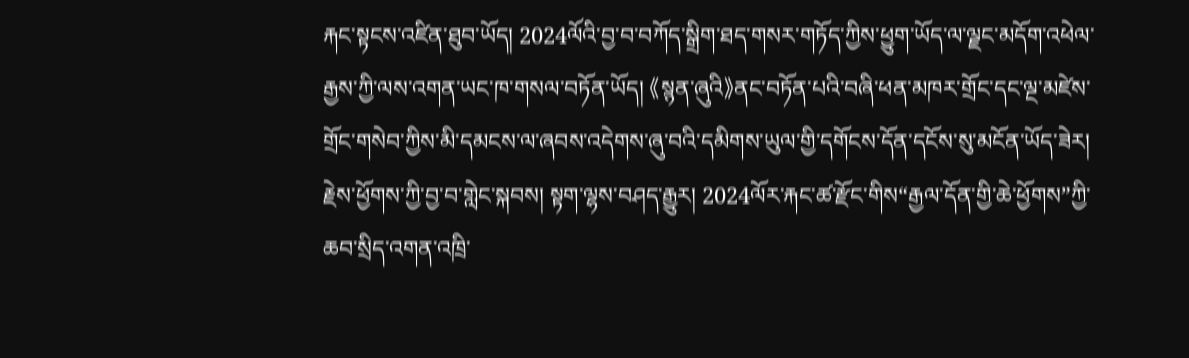རྐང་སྟངས་འཛིན་ཐུབ་ཡོད། 2024ལོའི་བྱ་བ་བཀོད་སྒྲིག་ཐད་གསར་གཏོད་ཀྱིས་ཕྱུག་ཡོད་ལ་ལྗང་མདོག་འཕེལ་རྒྱས་ཀྱི་ལས་འགན་ཡང་ཁ་གསལ་བཏོན་ཡོད། 《སྙན་ཞུའི》ནང་བཏོན་པའི་བཞི་ཕན་མཁར་གྲོང་དང་ལྔ་མཛེས་གྲོང་གསེབ་ཀྱིས་མི་དམངས་ལ་ཞབས་འདེགས་ཞུ་བའི་དམིགས་ཡུལ་གྱི་དགོངས་དོན་དངོས་སུ་མངོན་ཡོད་ཟེར།
རྗེས་ཕྱོགས་ཀྱི་བྱ་བ་གླེང་སྐབས། སྟག་ལྷས་བཤད་རྒྱུར། 2024ལོར་རྐང་ཚ་རྫོང་གིས“རྒྱལ་དོན་གྱི་ཆེ་ཕྱོགས”ཀྱི་ཆབ་སྲིད་འགན་འཁྲི་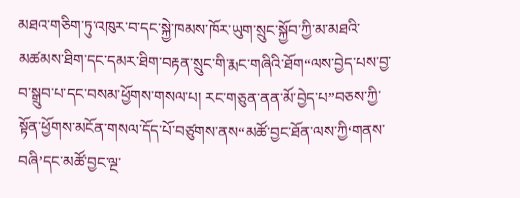མཐའ་གཅིག་ཏུ་འཁུར་བ་དང་སྐྱེ་ཁམས་ཁོར་ཡུག་སྲུང་སྐྱོབ་ཀྱི་མ་མཐའི་མཚམས་ཐིག་དང་དམར་ཐིག་བརྟན་སྲུང་གི་རྨང་གཞིའི་ཐོག“ལས་བྱེད་པས་བྱ་བ་སྒྲུབ་པ་དང་བསམ་ཕྱོགས་གསལ་པ། རང་གཅུན་ནན་མོ་བྱེད་པ”བཅས་ཀྱི་སྟོན་ཕྱོགས་མངོན་གསལ་དོད་པོ་བཙུགས་ནས“མཚོ་བྱང་ཐོན་ལས་ཀྱི‘གནས་བཞི’དང་མཚོ་བྱང་ལྔ་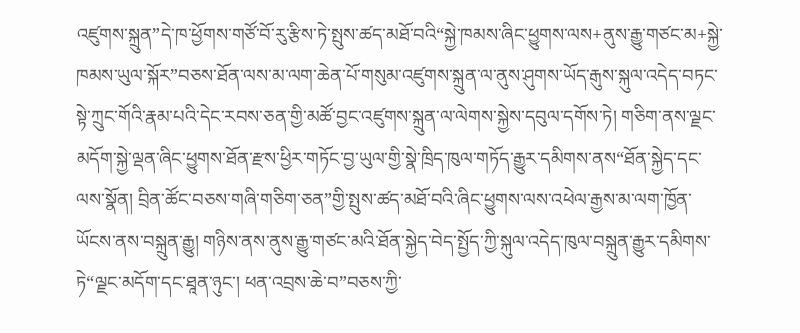འཛུགས་སྐྲུན”དེ་ཁ་ཕྱོགས་གཙོ་བོ་རུ་རྩིས་ཏེ་སྤུས་ཚད་མཐོ་བའི“སྐྱེ་ཁམས་ཞིང་ཕྱུགས་ལས+ནུས་རྒྱུ་གཙང་མ+སྐྱེ་ཁམས་ཡུལ་སྐོར”བཅས་ཐོན་ལས་མ་ལག་ཆེན་པོ་གསུམ་འཛུགས་སྐྲུན་ལ་ནུས་ཤུགས་ཡོད་རྒུས་སྐུལ་འདེད་བཏང་སྟེ་ཀྲུང་གོའི་རྣམ་པའི་དེང་རབས་ཅན་གྱི་མཚོ་བྱང་འཛུགས་སྐྲུན་ལ་ལེགས་སྐྱེས་དབུལ་དགོས་ཏེ། གཅིག་ནས་ལྗང་མདོག་སྐྱེ་ལྡན་ཞིང་ཕྱུགས་ཐོན་རྫས་ཕྱིར་གཏོང་བྱ་ཡུལ་གྱི་སྣེ་ཁྲིད་ཁུལ་གཏོད་རྒྱུར་དམིགས་ནས“ཐོན་སྐྱེད་དང་ལས་སྣོན། བྲིན་ཚོང་བཅས་གཞི་གཅིག་ཅན”གྱི་སྤུས་ཚད་མཐོ་བའི་ཞིང་ཕྱུགས་ལས་འཕེལ་རྒྱས་མ་ལག་ཁྱོན་ཡོངས་ནས་བསྐྲུན་རྒྱུ། གཉིས་ནས་ནུས་རྒྱུ་གཙང་མའི་ཐོན་སྐྱེད་བེད་སྤྱོད་ཀྱི་སྐུལ་འདེད་ཁུལ་བསྐྲུན་རྒྱུར་དམིགས་ཏེ“ལྗང་མདོག་དང་ཐཱན་ཉུང་། ཕན་འབྲས་ཆེ་བ”བཅས་ཀྱི་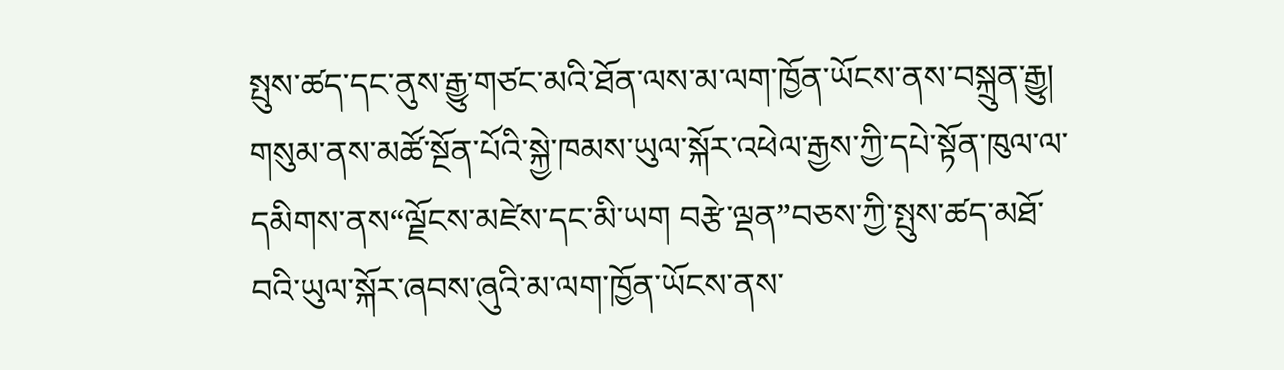སྤུས་ཚད་དང་ནུས་རྒྱུ་གཙང་མའི་ཐོན་ལས་མ་ལག་ཁྱོན་ཡོངས་ནས་བསྐྲུན་རྒྱུ། གསུམ་ནས་མཚོ་སྔོན་པོའི་སྐྱེ་ཁམས་ཡུལ་སྐོར་འཕེལ་རྒྱས་ཀྱི་དཔེ་སྟོན་ཁུལ་ལ་དམིགས་ནས“ལྗོངས་མཛེས་དང་མི་ཡག བརྩེ་ལྡན”བཅས་ཀྱི་སྤུས་ཚད་མཐོ་བའི་ཡུལ་སྐོར་ཞབས་ཞུའི་མ་ལག་ཁྱོན་ཡོངས་ནས་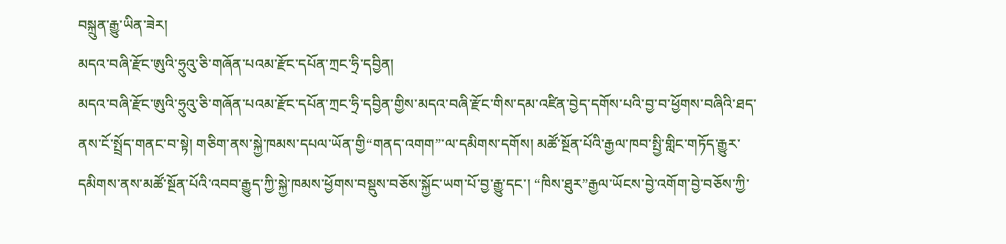བསྐྲུན་རྒྱུ་ཡིན་ཟེར།
མདའ་བཞི་རྫོང་ཨུའི་ཧྲུའུ་ཅི་གཞོན་པའམ་རྫོང་དཔོན་ཀྲང་ཧྲི་དབྱིན།
མདའ་བཞི་རྫོང་ཨུའི་ཧྲུའུ་ཅི་གཞོན་པའམ་རྫོང་དཔོན་ཀྲང་ཧྲི་དབྱིན་གྱིས་མདའ་བཞི་རྫོང་གིས་དམ་འཛིན་བྱེད་དགོས་པའི་བྱ་བ་ཕྱོགས་བཞིའི་ཐད་ནས་ངོ་སྤྲོད་གནང་བ་སྟེ། གཅིག་ནས་སྐྱེ་ཁམས་དཔལ་ཡོན་གྱི“གནད་འགག”་ལ་དམིགས་དགོས། མཚོ་སྔོན་པོའི་རྒྱལ་ཁབ་སྤྱི་གླིང་གཏོད་རྒྱུར་དམིགས་ནས་མཚོ་སྔོན་པོའི་འབབ་རྒྱུད་ཀྱི་སྐྱེ་ཁམས་ཕྱོགས་བསྡུས་བཅོས་སྐྱོང་ཡག་པོ་བྱ་རྒྱུ་དང་། “ཁིས་ཐུར”རྒྱལ་ཡོངས་བྱེ་འགོག་བྱེ་བཅོས་ཀྱི་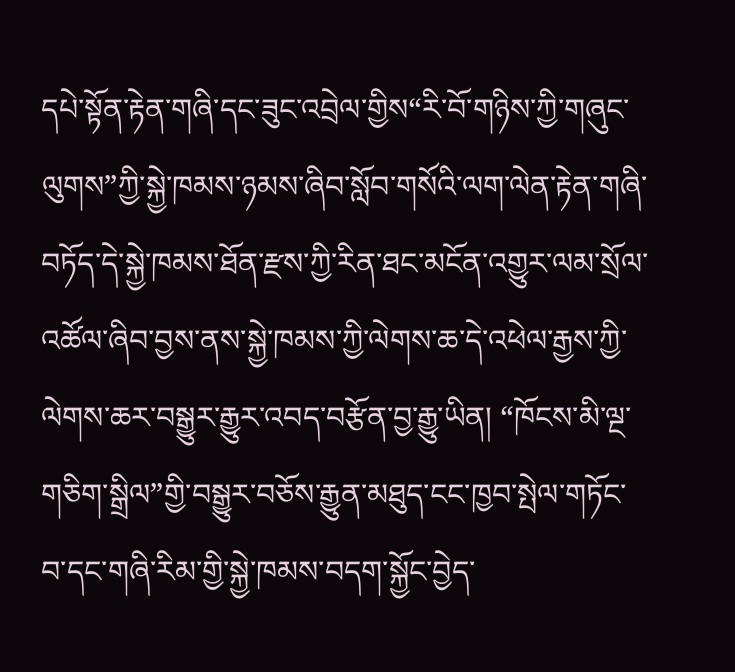དཔེ་སྟོན་རྟེན་གཞི་དང་ཟུང་འབྲེལ་གྱིས“རི་བོ་གཉིས་ཀྱི་གཞུང་ལུགས”ཀྱི་སྐྱེ་ཁམས་ཉམས་ཞིབ་སློབ་གསོའི་ལག་ལེན་རྟེན་གཞི་བཏོད་དེ་སྐྱེ་ཁམས་ཐོན་རྫས་ཀྱི་རིན་ཐང་མངོན་འགྱུར་ལམ་སྲོལ་འཚོལ་ཞིབ་བྱས་ནས་སྐྱེ་ཁམས་ཀྱི་ལེགས་ཆ་དེ་འཕེལ་རྒྱས་ཀྱི་ལེགས་ཆར་བསྒྱུར་རྒྱུར་འབད་བརྩོན་བྱ་རྒྱུ་ཡིན། “ཁོངས་མི་ལྔ་གཅིག་སྒྲིལ”གྱི་བསྒྱུར་བཅོས་རྒྱུན་མཐུད་ངང་ཁྱབ་སྤེལ་གཏོང་བ་དང་གཞི་རིམ་གྱི་སྐྱེ་ཁམས་བདག་སྐྱོང་བྱེད་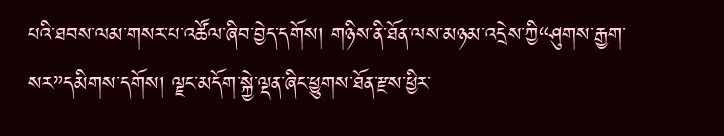པའི་ཐབས་ལམ་གསར་པ་འཚོལ་ཞིབ་བྱེད་དགོས། གཉིས་ནི་ཐོན་ལས་མཉམ་འདྲེས་ཀྱི“ཤུགས་རྒྱག་སར”དམིགས་དགོས། ལྗང་མདོག་སྐྱེ་ལྡན་ཞིང་ཕྱུགས་ཐོན་རྫས་ཕྱིར་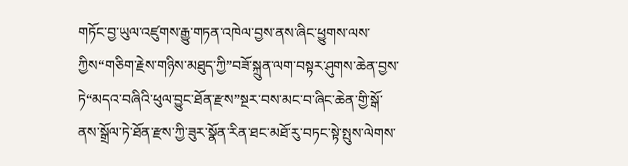གཏོང་བྱ་ཡུལ་འཛུགས་རྒྱུ་གཏན་འཁེལ་བྱས་ནས་ཞིང་ཕྱུགས་ལས་ཀྱིས“གཅིག་རྗེས་གཉིས་མཐུད་ཀྱི”བཟོ་སྐྲུན་ལག་བསྟར་ཤུགས་ཆེན་བྱས་ཏེ“མདའ་བཞིའི་ཕུལ་བྱུང་ཐོན་རྫས”སྔར་བས་མང་བ་ཞིང་ཆེན་གྱི་སྒོ་ནས་སྒྲོལ་ཏེ་ཐོན་རྫས་ཀྱི་ཟུར་སྣོན་རིན་ཐང་མཐོ་རུ་བཏང་སྟེ་སྤུས་ལེགས་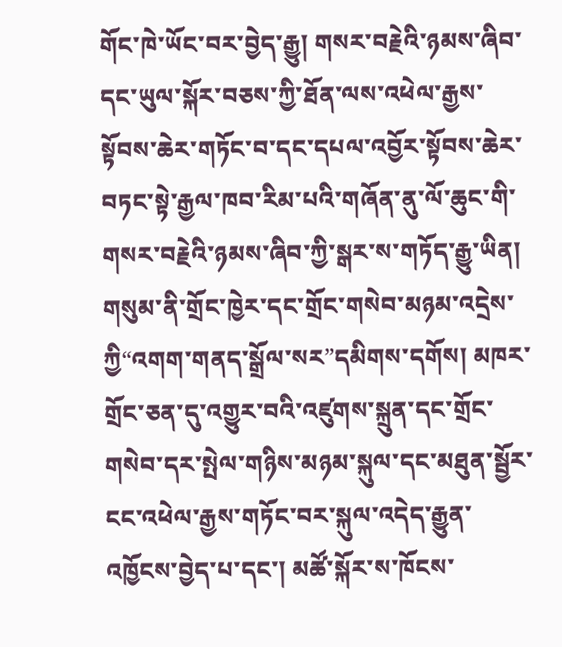གོང་ཁེ་ཡོང་བར་བྱེད་རྒྱུ། གསར་བརྗེའི་ཉམས་ཞིབ་དང་ཡུལ་སྐོར་བཅས་ཀྱི་ཐོན་ལས་འཕེལ་རྒྱས་སྟོབས་ཆེར་གཏོང་བ་དང་དཔལ་འབྱོར་སྟོབས་ཆེར་བཏང་སྟེ་རྒྱལ་ཁབ་རིམ་པའི་གཞོན་ནུ་ལོ་ཆུང་གི་གསར་བརྗེའི་ཉམས་ཞིབ་ཀྱི་སྒར་ས་གཏོད་རྒྱུ་ཡིན། གསུམ་ནི་གྲོང་ཁྱེར་དང་གྲོང་གསེབ་མཉམ་འདྲེས་ཀྱི“འགག་གནད་སྒྲོལ་སར”དམིགས་དགོས། མཁར་གྲོང་ཅན་དུ་འགྱུར་བའི་འཛུགས་སྐྲུན་དང་གྲོང་གསེབ་དར་སྤེལ་གཉིས་མཉམ་སྐུལ་དང་མཐུན་སྦྱོར་ངང་འཕེལ་རྒྱས་གཏོང་བར་སྐུལ་འདེད་རྒྱུན་འཁྱོངས་བྱེད་པ་དང་། མཚོ་སྐོར་ས་ཁོངས་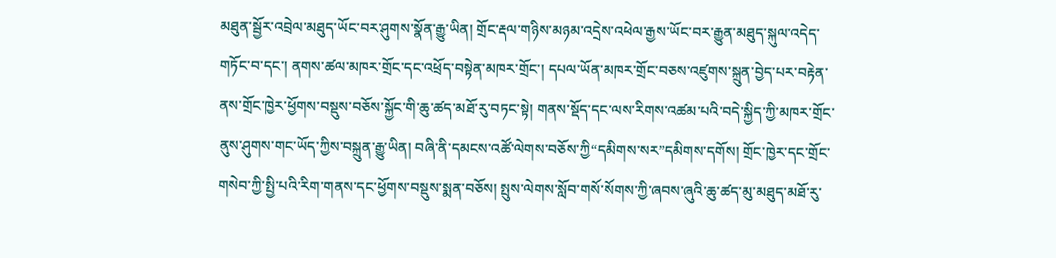མཐུན་སྦྱོར་འབྲེལ་མཐུད་ཡོང་བར་ཤུགས་སྣོན་རྒྱུ་ཡིན། གྲོང་རྡལ་གཉིས་མཉམ་འདྲེས་འཕེལ་རྒྱས་ཡོང་བར་རྒྱུན་མཐུད་སྐུལ་འདེད་གཏོང་བ་དང་། ནགས་ཚལ་མཁར་གྲོང་དང་འཕྲོད་བསྟེན་མཁར་གྲོང་། དཔལ་ཡོན་མཁར་གྲོང་བཅས་འཛུགས་སྐྲུན་བྱེད་པར་བརྟེན་ནས་གྲོང་ཁྱེར་ཕྱོགས་བསྡུས་བཅོས་སྐྱོང་གི་ཆུ་ཚད་མཐོ་རུ་བཏང་སྟེ། གནས་སྡོད་དང་ལས་རིགས་འཚམ་པའི་བདེ་སྐྱིད་ཀྱི་མཁར་གྲོང་ནུས་ཤུགས་གང་ཡོད་ཀྱིས་བསྐྲུན་རྒྱུ་ཡིན། བཞི་ནི་དམངས་འཚོ་ལེགས་བཅོས་ཀྱི“དམིགས་སར”དམིགས་དགོས། གྲོང་ཁྱེར་དང་གྲོང་གསེབ་ཀྱི་སྤྱི་པའི་རིག་གནས་དང་ཕྱོགས་བསྡུས་སྨན་བཅོས། སྤུས་ལེགས་སློབ་གསོ་སོགས་ཀྱི་ཞབས་ཞུའི་ཆུ་ཚད་མུ་མཐུད་མཐོ་རུ་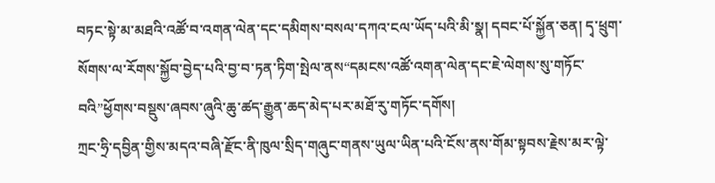བཏང་སྟེ་མ་མཐའི་འཚོ་བ་འགན་ལེན་དང་དམིགས་བསལ་དཀའ་ངལ་ཡོད་པའི་མི་སྣ། དབང་པོ་སྐྱོན་ཅན། དྭ་ཕྲུག་སོགས་ལ་རོགས་སྐྱོབ་བྱེད་པའི་བྱ་བ་ཏན་ཏིག་སྤེལ་ནས“དམངས་འཚོ་འགན་ལེན་དང་ཇེ་ལེགས་སུ་གཏོང་བའི”ཕྱོགས་བསྡུས་ཞབས་ཞུའི་ཆུ་ཚད་རྒྱུན་ཆད་མེད་པར་མཐོ་རུ་གཏོང་དགོས།
ཀྲང་ཧྲི་དབྱིན་གྱིས་མདའ་བཞི་རྫོང་ནི་ཁུལ་སྲིད་གཞུང་གནས་ཡུལ་ཡིན་པའི་ངོས་ནས་གོམ་སྟབས་རྗེས་མར་ལྟེ་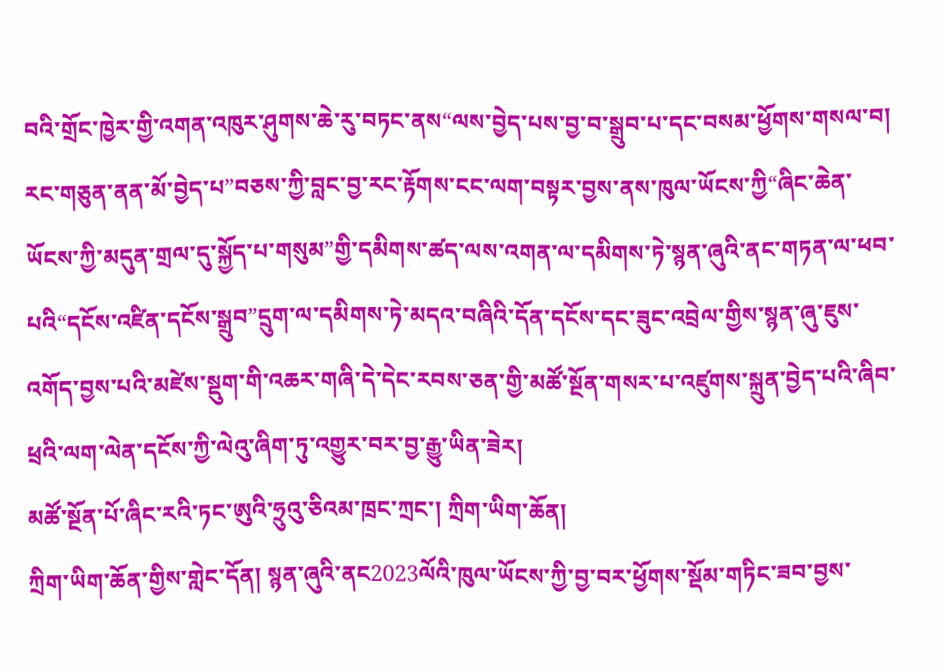བའི་གྲོང་ཁྱེར་གྱི་འགན་འཁུར་ཤུགས་ཆེ་རུ་བཏང་ནས“ལས་བྱེད་པས་བྱ་བ་སྒྲུབ་པ་དང་བསམ་ཕྱོགས་གསལ་བ། རང་གཅུན་ནན་མོ་བྱེད་པ”བཅས་ཀྱི་བླང་བྱ་རང་རྟོགས་ངང་ལག་བསྟར་བྱས་ནས་ཁུལ་ཡོངས་ཀྱི“ཞིང་ཆེན་ཡོངས་ཀྱི་མདུན་གྲལ་དུ་སྐྱོད་པ་གསུམ”གྱི་དམིགས་ཚད་ལས་འགན་ལ་དམིགས་ཏེ་སྙན་ཞུའི་ནང་གཏན་ལ་ཕབ་པའི“དངོས་འཛིན་དངོས་སྒྲུབ”དྲུག་ལ་དམིགས་ཏེ་མདའ་བཞིའི་དོན་དངོས་དང་ཟུང་འབྲེལ་གྱིས་སྙན་ཞུ་ཇུས་འགོད་བྱས་པའི་མཛེས་སྡུག་གི་འཆར་གཞི་དེ་དེང་རབས་ཅན་གྱི་མཚོ་སྔོན་གསར་པ་འཛུགས་སྐྲུན་བྱེད་པའི་ཞིབ་ཕྲའི་ལག་ལེན་དངོས་ཀྱི་ལེའུ་ཞིག་ཏུ་འགྱུར་བར་བྱ་རྒྱུ་ཡིན་ཟེར།
མཚོ་སྔོན་པོ་ཞིང་རའི་ཏང་ཨུའི་ཧྲུའུ་ཅིའམ་ཁྲང་ཀྲང་། ཀྲིག་ཡིག་ཆོན།
ཀྲིག་ཡིག་ཆོན་གྱིས་གླེང་དོན། སྙན་ཞུའི་ནང2023ལོའི་ཁུལ་ཡོངས་ཀྱི་བྱ་བར་ཕྱོགས་སྡོམ་གཏིང་ཟབ་བྱས་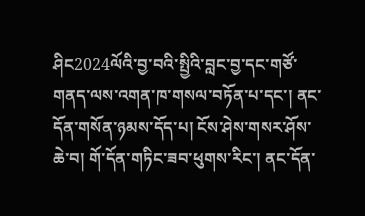ཤིང2024ལོའི་བྱ་བའི་སྤྱིའི་བླང་བྱ་དང་གཙོ་གནད་ལས་འགན་ཁ་གསལ་བཏོན་པ་དང་། ནང་དོན་གསོན་ཉམས་དོད་པ། ངོས་ཤེས་གསར་ཤོས་ཆེ་བ། གོ་དོན་གཏིང་ཟབ་ཕུགས་རིང་། ནང་དོན་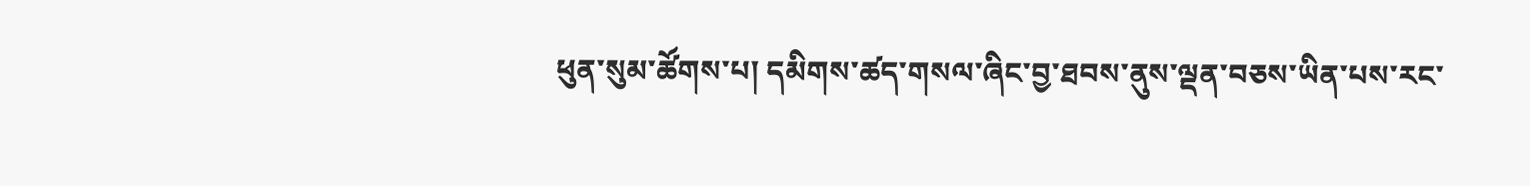ཕུན་སུམ་ཚོགས་པ། དམིགས་ཚད་གསལ་ཞིང་བྱ་ཐབས་ནུས་ལྡན་བཅས་ཡིན་པས་རང་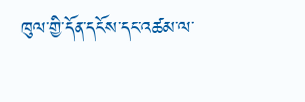ཁུལ་གྱི་དོན་དངོས་དང་འཚམ་ལ་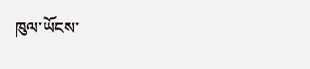ཁུལ་ཡོངས་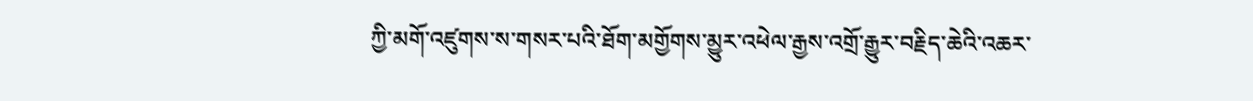ཀྱི་མགོ་འཛུགས་ས་གསར་པའི་ཐོག་མགྱོགས་མྱུར་འཕེལ་རྒྱས་འགྲོ་རྒྱུར་བརྗིད་ཆེའི་འཆར་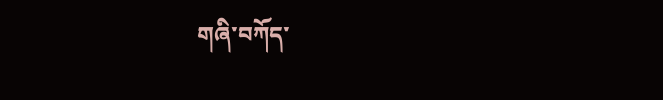གཞི་བཀོད་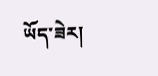ཡོད་ཟེར།